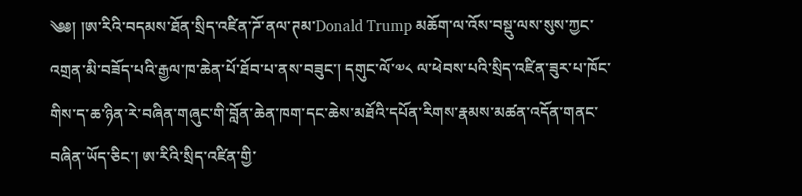༄༅། །ཨ་རིའི་བདམས་ཐོན་སྲིད་འཛིན་ཌོ་ནལ་ཊམ་Donald Trump མཆོག་ལ་འོས་བསྡུ་ལས་སུས་ཀྱང་འགྲན་མི་བཟོད་པའི་རྒྱལ་ཁ་ཆེན་པོ་ཐོབ་པ་ནས་བཟུང་། དགུང་ལོ་༧༨ ལ་ཕེབས་པའི་སྲིད་འཛིན་ཟུར་པ་ཁོང་གིས་ད་ཆ་ཉིན་རེ་བཞིན་གཞུང་གི་བློན་ཆེན་ཁག་དང་ཆེས་མཐོའི་དཔོན་རིགས་རྣམས་མཚན་འདོན་གནང་བཞིན་ཡོད་ཅིང་། ཨ་རིའི་སྲིད་འཛིན་གྱི་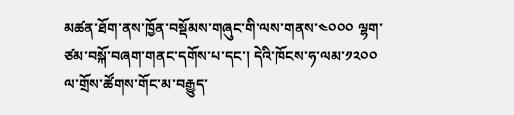མཚན་ཐོག་ནས་ཁྱོན་བསྡོམས་གཞུང་གི་ལས་གནས་༤༠༠༠ ལྷག་ཙམ་བསྐོ་བཞག་གནང་དགོས་པ་དང་། དེའི་ཁོངས་ཧ་ལམ་༡༢༠༠ ལ་གྲོས་ཚོགས་གོང་མ་བརྒྱུད་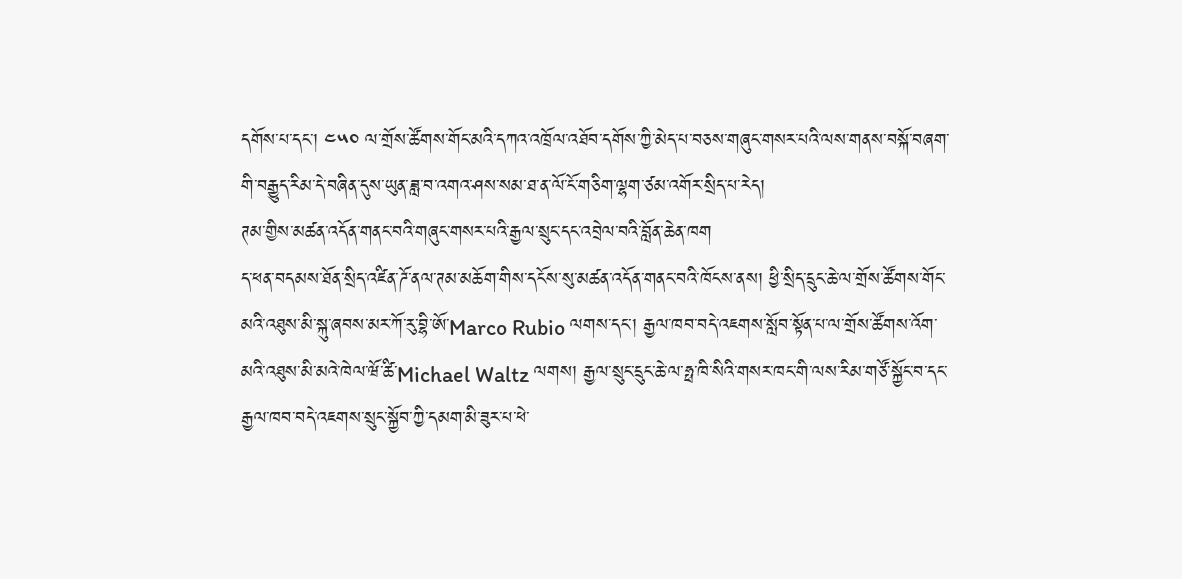དགོས་པ་དང་། ༤༥༠ ལ་གྲོས་ཚོགས་གོང་མའི་དཀའ་འཁྲོལ་འཐོབ་དགོས་ཀྱི་མེད་པ་བཅས་གཞུང་གསར་པའི་ལས་གནས་བསྐོ་བཞག་གི་བརྒྱུད་རིམ་དེ་བཞིན་དུས་ཡུན་ཟླ་བ་འགའ་ཤས་སམ་ཐ་ན་ལོ་ངོ་གཅིག་ལྷག་ཙམ་འགོར་སྲིད་པ་རེད།
ཊམ་གྱིས་མཚན་འདོན་གནང་བའི་གཞུང་གསར་པའི་རྒྱལ་སྲུང་དང་འབྲེལ་བའི་བློན་ཆེན་ཁག
ད་ཕན་བདམས་ཐོན་སྲིད་འཛིན་ཌོ་ནལ་ཊམ་མཆོག་གིས་དངོས་སུ་མཚན་འདོན་གནང་བའི་ཁོངས་ནས། ཕྱི་སྲིད་དྲུང་ཆེ་ལ་གྲོས་ཚོགས་གོང་མའི་འཐུས་མི་སྐུ་ཞབས་མར་ཀོ་རུ་བྷི་ཨོ་Marco Rubio ལགས་དང་། རྒྱལ་ཁབ་བདེ་འཇགས་སློབ་སྟོན་པ་ལ་གྲོས་ཚོགས་འོག་མའི་འཐུས་མི་མའེ་ཁེལ་ཝོ་ཚི་Michael Waltz ལགས། རྒྱལ་སྲུང་དྲུང་ཆེ་ལ་ཧྥ་ཁི་སིའི་གསར་ཁང་གི་ལས་རིམ་གཙོ་སྐྱོང་བ་དང་རྒྱལ་ཁབ་བདེ་འཇགས་སྲུང་སྐྱོབ་ཀྱི་དམག་མི་ཟུར་པ་ཕེ་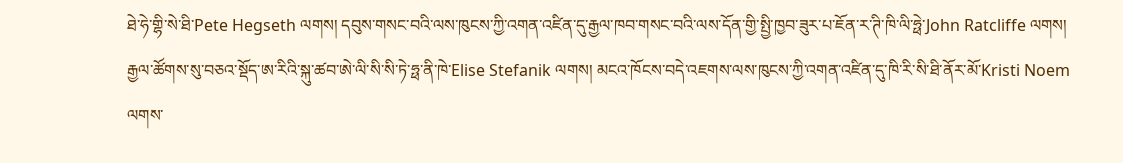ཐེ་ཧེ་གྷི་སེ་ཐི་Pete Hegseth ལགས། དབུས་གསང་བའི་ལས་ཁུངས་ཀྱི་འགན་འཛིན་དུ་རྒྱལ་ཁབ་གསང་བའི་ལས་དོན་གྱི་སྤྱི་ཁྱབ་ཟུར་པ་ཇོན་ར་ཊི་ཁི་ལི་ཧྥེ་John Ratcliffe ལགས། རྒྱལ་ཚོགས་སུ་བཅའ་སྡོད་ཨ་རིའི་སྐུ་ཚབ་ཨེ་ལི་སི་སི་ཏེ་ཧྥ་ནི་ཁེ་Elise Stefanik ལགས། མངའ་ཁོངས་བདེ་འཇགས་ལས་ཁུངས་ཀྱི་འགན་འཛིན་དུ་ཁི་རི་སི་ཐི་ནོར་མོ་Kristi Noem ལགས་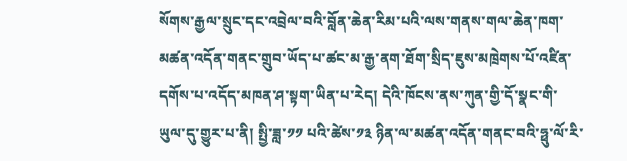སོགས་རྒྱལ་སྲུང་དང་འབྲེལ་བའི་བློན་ཆེན་རིམ་པའི་ལས་གནས་གལ་ཆེན་ཁག་མཚན་འདོན་གནང་གྲུབ་ཡོད་པ་ཚང་མ་རྒྱ་ནག་ཐོག་སྲིད་ཇུས་མཁྲེགས་པོ་འཛིན་དགོས་པ་འདོད་མཁན་ཤ་སྟག་ཡིན་པ་རེད། དེའི་ཁོངས་ནས་ཀུན་གྱི་དོ་སྣང་གི་ཡུལ་དུ་གྱུར་པ་ནི། སྤྱི་ཟླ་༡༡ པའི་ཚེས་༡༣ ཉིན་ལ་མཚན་འདོན་གནང་བའི་ཧྥུ་ལོ་རི་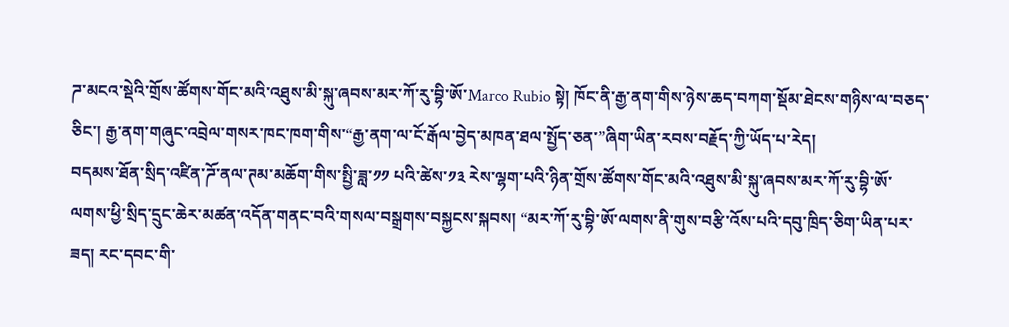ཌ་མངའ་སྡེའི་གྲོས་ཚོགས་གོང་མའི་འཐུས་མི་སྐུ་ཞབས་མར་ཀོ་རུ་བྷི་ཨོ་Marco Rubio སྟེ། ཁོང་ནི་རྒྱ་ནག་གིས་ཉེས་ཆད་བཀག་སྡོམ་ཐེངས་གཉིས་ལ་བཅད་ཅིང་། རྒྱ་ནག་གཞུང་འབྲེལ་གསར་ཁང་ཁག་གིས་“རྒྱ་ནག་ལ་ངོ་རྒོལ་བྱེད་མཁན་ཐལ་སྤྱོད་ཅན་”ཞིག་ཡིན་རབས་བརྗོད་ཀྱི་ཡོད་པ་རེད།
བདམས་ཐོན་སྲིད་འཛིན་ཌོ་ནལ་ཊམ་མཆོག་གིས་སྤྱི་ཟླ་༡༡ པའི་ཚེས་༡༣ རེས་ལྷག་པའི་ཉིན་གྲོས་ཚོགས་གོང་མའི་འཐུས་མི་སྐུ་ཞབས་མར་ཀོ་རུ་བྷི་ཨོ་ལགས་ཕྱི་སྲིད་དྲུང་ཆེར་མཚན་འདོན་གནང་བའི་གསལ་བསྒྲགས་བསྐྱངས་སྐབས། “མར་ཀོ་རུ་བྷི་ཨོ་ལགས་ནི་གུས་བརྩི་འོས་པའི་དབུ་ཁྲིད་ཅིག་ཡིན་པར་ཟད། རང་དབང་གི་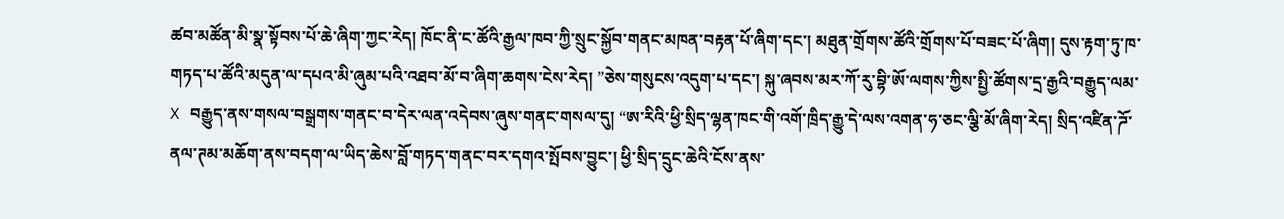ཚབ་མཚོན་མི་སྣ་སྟོབས་པོ་ཆེ་ཞིག་ཀྱང་རེད། ཁོང་ནི་ང་ཚོའི་རྒྱལ་ཁབ་ཀྱི་སྲུང་སྐྱོབ་གནང་མཁན་བརྟན་པོ་ཞིག་དང་། མཐུན་གྲོགས་ཚོའི་གྲོགས་པོ་བཟང་པོ་ཞིག། དུས་རྟག་ཏུ་ཁ་གཏད་པ་ཚོའི་མདུན་ལ་དཔའ་མི་ཞུམ་པའི་འཐབ་མོ་བ་ཞིག་ཆགས་ངེས་རེད། ”ཅེས་གསུངས་འདུག་པ་དང་། སྐུ་ཞབས་མར་ཀོ་རུ་བྷི་ཨོ་ལགས་ཀྱིས་སྤྱི་ཚོགས་དྲ་རྒྱའི་བརྒྱུད་ལམ་X བརྒྱུད་ནས་གསལ་བསྒྲགས་གནང་བ་དེར་ལན་འདེབས་ཞུས་གནང་གསལ་དུ། “ཨ་རིའི་ཕྱི་སྲིད་ལྷན་ཁང་གི་འགོ་ཁྲིད་རྒྱུ་དེ་ལས་འགན་ཧ་ཅང་ལྕི་མོ་ཞིག་རེད། སྲིད་འཛིན་ཌོ་ནལ་ཊམ་མཆོག་ནས་བདག་ལ་ཡིད་ཆེས་བློ་གཏད་གནང་བར་དགའ་སྤོབས་བྱུང་། ཕྱི་སྲིད་དྲུང་ཆེའི་ངོས་ནས་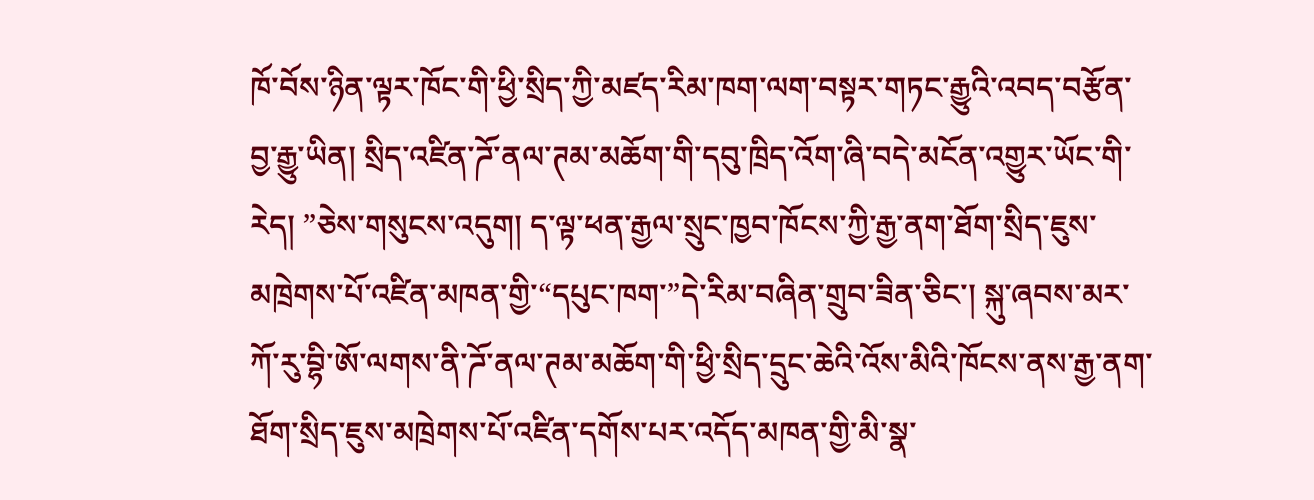ཁོ་བོས་ཉིན་ལྟར་ཁོང་གི་ཕྱི་སྲིད་ཀྱི་མཛད་རིམ་ཁག་ལག་བསྟར་གཏང་རྒྱུའི་འབད་བརྩོན་བྱ་རྒྱུ་ཡིན། སྲིད་འཛིན་ཌོ་ནལ་ཊམ་མཆོག་གི་དབུ་ཁྲིད་འོག་ཞི་བདེ་མངོན་འགྱུར་ཡོང་གི་རེད། ”ཅེས་གསུངས་འདུག། ད་ལྟ་ཕན་རྒྱལ་སྲུང་ཁྱབ་ཁོངས་ཀྱི་རྒྱ་ནག་ཐོག་སྲིད་ཇུས་མཁྲེགས་པོ་འཛིན་མཁན་གྱི་“དཔུང་ཁག་”དེ་རིམ་བཞིན་གྲུབ་ཟིན་ཅིང་། སྐུ་ཞབས་མར་ཀོ་རུ་བྷི་ཨོ་ལགས་ནི་ཌོ་ནལ་ཊམ་མཆོག་གི་ཕྱི་སྲིད་དྲུང་ཆེའི་འོས་མིའི་ཁོངས་ནས་རྒྱ་ནག་ཐོག་སྲིད་ཇུས་མཁྲེགས་པོ་འཛིན་དགོས་པར་འདོད་མཁན་གྱི་མི་སྣ་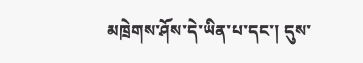མཁྲེགས་ཤོས་དེ་ཡིན་པ་དང་། དུས་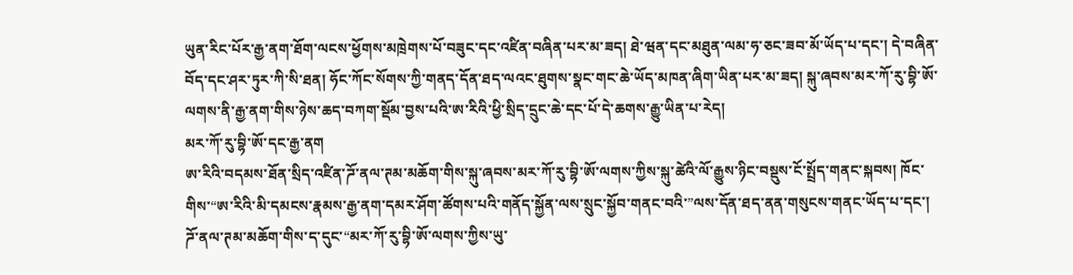ཡུན་རིང་པོར་རྒྱ་ནག་ཐོག་ལངས་ཕྱོགས་མཁྲེགས་པོ་བཟུང་དང་འཛིན་བཞིན་པར་མ་ཟད། ཐེ་ཝན་དང་མཐུན་ལམ་ཧ་ཅང་ཟབ་མོ་ཡོད་པ་དང་། དེ་བཞིན་བོད་དང་ཤར་ཏུར་ཀི་སི་ཐན། ཧོང་ཀོང་སོགས་ཀྱི་གནད་དོན་ཐད་ལའང་ཐུགས་སྣང་གང་ཆེ་ཡོད་མཁན་ཞིག་ཡིན་པར་མ་ཟད། སྐུ་ཞབས་མར་ཀོ་རུ་བྷི་ཨོ་ལགས་ནི་རྒྱ་ནག་གིས་ཉེས་ཆད་བཀག་སྡོམ་བྱས་པའི་ཨ་རིའི་ཕྱི་སྲིད་དྲུང་ཆེ་དང་པོ་དེ་ཆགས་རྒྱུ་ཡིན་པ་རེད།
མར་ཀོ་རུ་བྷི་ཨོ་དང་རྒྱ་ནག
ཨ་རིའི་བདམས་ཐོན་སྲིད་འཛིན་ཌོ་ནལ་ཊམ་མཆོག་གིས་སྐུ་ཞབས་མར་ཀོ་རུ་བྷི་ཨོ་ལགས་ཀྱིས་སྐུ་ཚེའི་ལོ་རྒྱུས་ཉིང་བསྡུས་ངོ་སྤྲོད་གནང་སྐབས། ཁོང་གིས་“ཨ་རིའི་མི་དམངས་རྣམས་རྒྱ་ནག་དམར་ཤོག་ཚོགས་པའི་གནོད་སྐྱོན་ལས་སྲུང་སྐྱོབ་གནང་བའི་”ལས་དོན་ཐད་ནན་གསུངས་གནང་ཡོད་པ་དང་། ཌོ་ནལ་ཊམ་མཆོག་གིས་ད་དུང་“མར་ཀོ་རུ་བྷི་ཨོ་ལགས་ཀྱིས་ཡུ་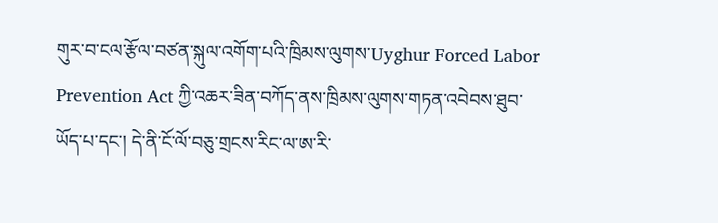གུར་བ་ངལ་རྩོལ་བཙན་སྐུལ་འགོག་པའི་ཁྲིམས་ལུགས་Uyghur Forced Labor Prevention Act ཀྱི་འཆར་ཟིན་བཀོད་ནས་ཁྲིམས་ལུགས་གཏན་འབེབས་ཐུབ་ཡོད་པ་དང་། དེ་ནི་ངོ་ལོ་བཅུ་གྲངས་རིང་ལ་ཨ་རི་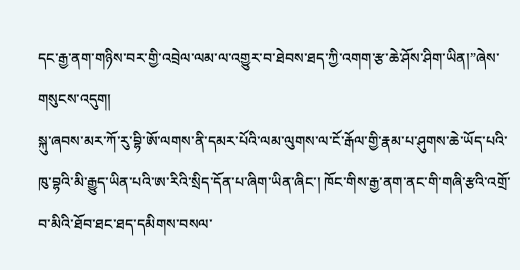དང་རྒྱ་ནག་གཉིས་བར་གྱི་འབྲེལ་ལམ་ལ་འགྱུར་བ་ཐེབས་ཐད་ཀྱི་འགག་རྩ་ཆེ་ཤོས་ཤིག་ཡིན།”ཞེས་གསུངས་འདུག།
སྐུ་ཞབས་མར་ཀོ་རུ་བྷི་ཨོ་ལགས་ནི་དམར་པོའི་ལམ་ལུགས་ལ་ངོ་རྒོལ་གྱི་རྣམ་པ་ཤུགས་ཆེ་ཡོད་པའི་ཁུ་བྷའི་མི་རྒྱུད་ཡིན་པའི་ཨ་རིའི་སྲིད་དོན་པ་ཞིག་ཡིན་ཞིང་། ཁོང་གིས་རྒྱ་ནག་ནང་གི་གཞི་རྩའི་འགྲོ་བ་མིའི་ཐོབ་ཐང་ཐད་དམིགས་བསལ་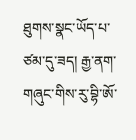ཐུགས་སྣང་ཡོད་པ་ཙམ་དུ་ཟད། རྒྱ་ནག་གཞུང་གིས་རུ་བྷི་ཨོ་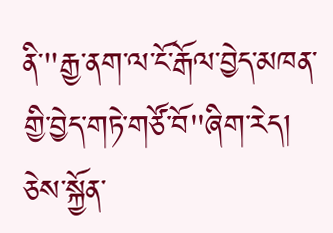ནི་"རྒྱ་ནག་ལ་ངོ་རྒོལ་བྱེད་མཁན་གྱི་བྱེད་གཏེ་གཙོ་བོ"ཞིག་རེད། ཅེས་སྐྱོན་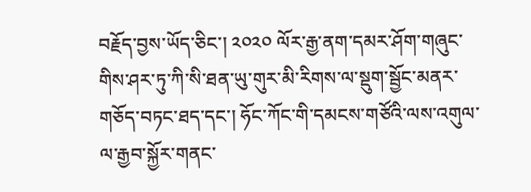བརྗོད་བྱས་ཡོད་ཅིང་། ༢༠༢༠ ལོར་རྒྱ་ནག་དམར་ཤོག་གཞུང་གིས་ཤར་ཏུ་ཀི་སི་ཐན་ཡུ་གུར་མི་རིགས་ལ་སྡུག་སྦྱོང་མནར་གཅོད་བཏང་ཐད་དང་། ཧོང་ཀོང་གི་དམངས་གཙོའི་ལས་འགུལ་ལ་རྒྱབ་སྐྱོར་གནང་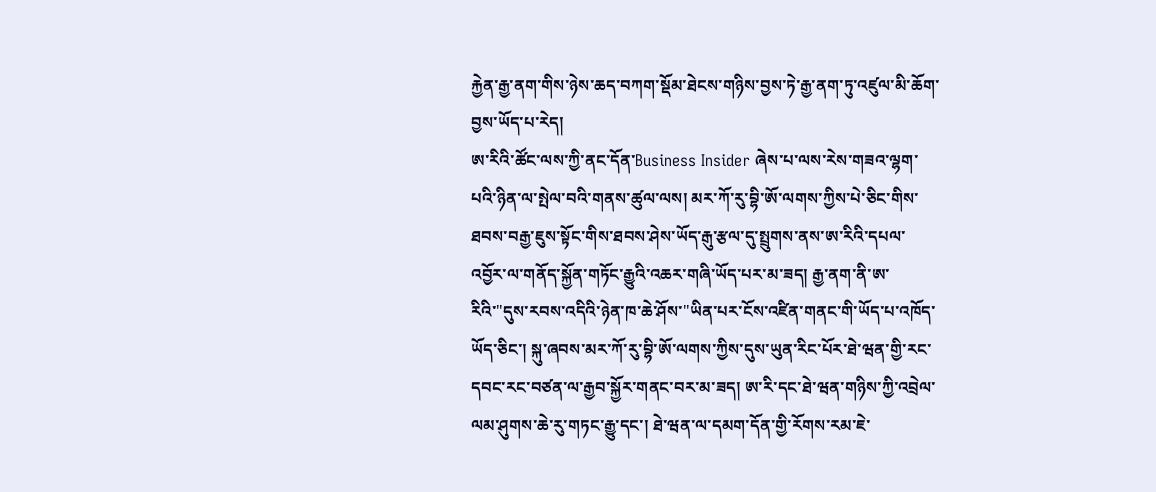རྐྱེན་རྒྱ་ནག་གིས་ཉེས་ཆད་བཀག་སྡོམ་ཐེངས་གཉིས་བྱས་ཏེ་རྒྱ་ནག་ཏུ་འཛུལ་མི་ཆོག་བྱས་ཡོད་པ་རེད།
ཨ་རིའི་ཚོང་ལས་ཀྱི་ནང་དོན་Business Insider ཞེས་པ་ལས་རེས་གཟའ་ལྷག་པའི་ཉིན་ལ་སྤེལ་བའི་གནས་ཚུལ་ལས། མར་ཀོ་རུ་བྷི་ཨོ་ལགས་ཀྱིས་པེ་ཅིང་གིས་ཐབས་བརྒྱ་ཇུས་སྟོང་གིས་ཐབས་ཤེས་ཡོད་རྒུ་རྩལ་དུ་སྤྲུགས་ནས་ཨ་རིའི་དཔལ་འབྱོར་ལ་གནོད་སྐྱོན་གཏོང་རྒྱུའི་འཆར་གཞི་ཡོད་པར་མ་ཟད། རྒྱ་ནག་ནི་ཨ་རིའི་"དུས་རབས་འདིའི་ཉེན་ཁ་ཆེ་ཤོས་"ཡིན་པར་ངོས་འཛིན་གནང་གི་ཡོད་པ་འཁོད་ཡོད་ཅིང་། སྐུ་ཞབས་མར་ཀོ་རུ་བྷི་ཨོ་ལགས་ཀྱིས་དུས་ཡུན་རིང་པོར་ཐེ་ཝན་གྱི་རང་དབང་རང་བཙན་ལ་རྒྱབ་སྐྱོར་གནང་བར་མ་ཟད། ཨ་རི་དང་ཐེ་ཝན་གཉིས་ཀྱི་འབྲེལ་ལམ་ཤུགས་ཆེ་རུ་གཏང་རྒྱུ་དང་། ཐེ་ཝན་ལ་དམག་དོན་གྱི་རོགས་རམ་ཇེ་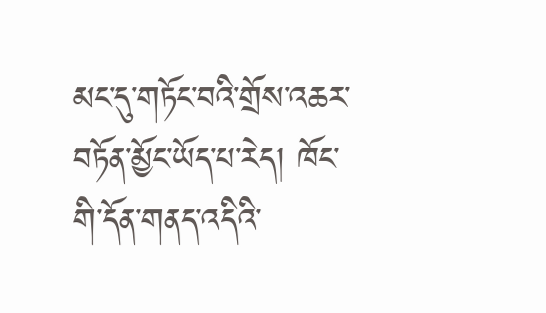མང་དུ་གཏོང་བའི་གྲོས་འཆར་བཏོན་མྱོང་ཡོད་པ་རེད། ཁོང་གི་དོན་གནད་འདིའི་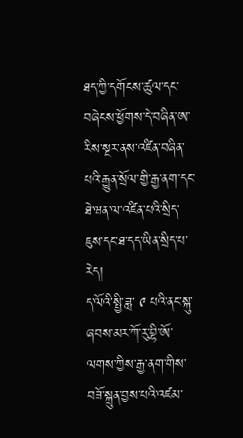ཐད་ཀྱི་དགོངས་ཚུལ་དང་བཞེངས་ཕྱོགས་དེ་བཞིན་ཨ་རིས་སྔར་ནས་འཛིན་བཞིན་པའི་རྒྱུན་སྲོལ་གྱི་རྒྱ་ནག་དང་ཐེ་ཝན་ལ་འཛིན་པའི་སྲིད་ཇུས་དང་ཐ་དད་ཡིན་སྲིད་པ་རེད།
ད་ལོའི་སྤྱི་ཟླ་ ༩ པའི་ནང་སྐུ་ཞབས་མར་ཀོ་རུ་བྷི་ཨོ་ལགས་ཀྱིས་རྒྱ་ནག་གིས་བཟོ་སྐྲུན་བྱས་པའི་འཛམ་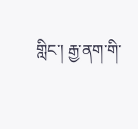གླིང་། རྒྱ་ནག་གི་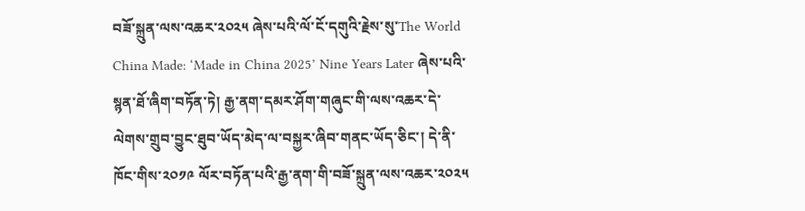བཟོ་སྐྲུན་ལས་འཆར་༢༠༢༥ ཞེས་པའི་ལོ་ངོ་དགུའི་རྗེས་སུ་The World China Made: ‘Made in China 2025’ Nine Years Later ཞེས་པའི་སྙན་ཐོ་ཞིག་བཏོན་ཏེ། རྒྱ་ནག་དམར་ཤོག་གཞུང་གི་ལས་འཆར་དེ་ལེགས་གྲུབ་བྱུང་ཐུབ་ཡོད་མེད་ལ་བསྐྱར་ཞིབ་གནང་ཡོད་ཅིང་། དེ་ནི་ཁོང་གིས་༢༠༡༩ ལོར་བཏོན་པའི་རྒྱ་ནག་གི་བཟོ་སྐྲུན་ལས་འཆར་༢༠༢༥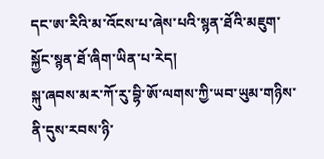དང་ཨ་རིའི་མ་འོངས་པ་ཞེས་པའི་སྙན་ཐོའི་མཇུག་སྐྱོང་སྙན་ཐོ་ཞིག་ཡིན་པ་རེད།
སྐུ་ཞབས་མར་ཀོ་རུ་བྷི་ཨོ་ལགས་ཀྱི་ཡབ་ཡུམ་གཉིས་ནི་དུས་རབས་ཉི་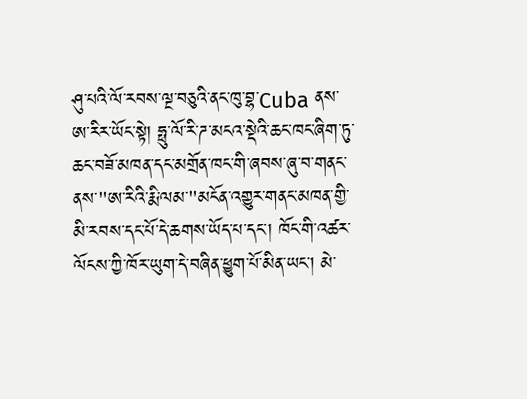ཤུ་པའི་ལོ་རབས་ལྔ་བཅུའི་ནང་ཁུ་བྷ་Cuba ནས་ཨ་རིར་ཡོང་སྟེ། ཧྥུ་ལོ་རི་ཌ་མངའ་སྡེའི་ཆང་ཁང་ཞིག་ཏུ་ཆང་བཟོ་མཁན་དང་མགྲོན་ཁང་གི་ཞབས་ཞུ་བ་གནང་ནས་"ཨ་རིའི་རྨི་ལམ་"མངོན་འགྱུར་གནང་མཁན་གྱི་མི་རབས་དང་པོ་དེ་ཆགས་ཡོད་པ་དང་། ཁོང་གི་འཚར་ལོངས་ཀྱི་ཁོར་ཡུག་དེ་བཞིན་ཕྱུག་པོ་མིན་ཡང་། མེ་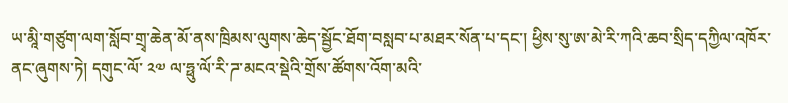ཡ་མཱི་གཙུག་ལག་སློབ་གྲྭ་ཆེན་མོ་ནས་ཁྲིམས་ལུགས་ཆེད་སྦྱོང་ཐོག་བསླབ་པ་མཐར་སོན་པ་དང་། ཕྱིས་སུ་ཨ་མེ་རི་ཀའི་ཆབ་སྲིད་དཀྱིལ་འཁོར་ནང་ཞུགས་ཏེ། དགུང་ལོ་ ༢༧ ལ་ཧྥུ་ལོ་རི་ཌ་མངའ་སྡེའི་གྲོས་ཚོགས་འོག་མའི་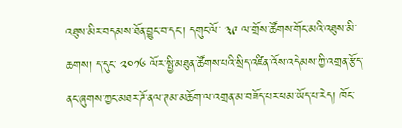འཐུས་མིར་བདམས་ཐོན་བྱུང་བ་དང་། དགུང་ལོ་ ༣༩ ལ་གྲོས་ཚོགས་གོང་མའི་འཐུས་མི་ཆགས། ད་དུང་ ༢༠༡༦ ལོར་སྤྱི་མཐུན་ཚོགས་པའི་སྲིད་འཛིན་འོས་འདེམས་ཀྱི་འགྲན་རྩོད་ནང་ཞུགས་ཀྱང་མཐར་ཌོ་ནལ་ཊམ་མཆོག་ལ་འགྲན་མ་བཟོད་པར་ཕམ་ཡོད་པ་རེད། ཁོང་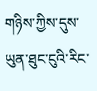གཉིས་ཀྱིས་དུས་ཡུན་ཐུང་ངུའི་རིང་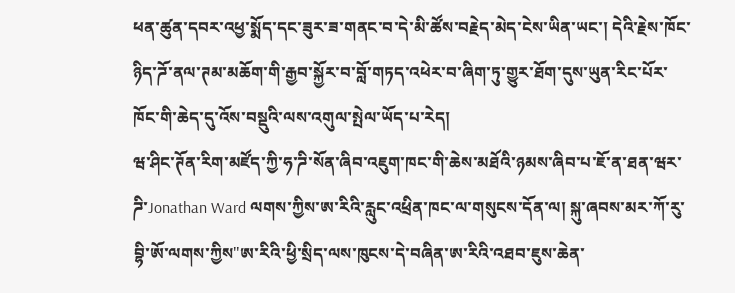ཕན་ཚུན་དབར་འཕྱ་སྨོད་དང་ཟུར་ཟ་གནང་བ་དེ་མི་ཚོས་བརྗེད་མེད་ངེས་ཡིན་ཡང་། དེའི་རྗེས་ཁོང་ཉིད་ཌོ་ནལ་ཊམ་མཆོག་གི་རྒྱབ་སྐྱོར་བ་བློ་གཏད་འཕེར་བ་ཞིག་ཏུ་གྱུར་ཐོག་དུས་ཡུན་རིང་པོར་ཁོང་གི་ཆེད་དུ་འོས་བསྡུའི་ལས་འགུལ་སྤེལ་ཡོད་པ་རེད།
ཝ་ཤིང་ཊོན་རིག་མཛོད་ཀྱི་ཧ་ཌི་སོན་ཞིབ་འཇུག་ཁང་གི་ཆེས་མཐོའི་ཉམས་ཞིབ་པ་ཇོ་ན་ཐན་ཝར་ཌི་Jonathan Ward ལགས་ཀྱིས་ཨ་རིའི་རླུང་འཕྲིན་ཁང་ལ་གསུངས་དོན་ལ། སྐུ་ཞབས་མར་ཀོ་རུ་བྷི་ཨོ་ལགས་ཀྱིས"ཨ་རིའི་ཕྱི་སྲིད་ལས་ཁུངས་དེ་བཞིན་ཨ་རིའི་འཐབ་ཇུས་ཆེན་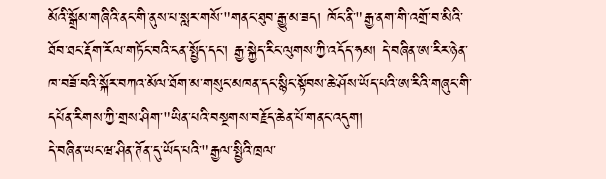མོའི་སྒྲོམ་གཞིའི་ནང་གི་ནུས་པ་སླར་གསོ་"གནང་ཐུབ་རྒྱུ་མ་ཟད། ཁོང་ནི་"རྒྱ་ནག་གི་འགྲོ་བ་མིའི་ཐོབ་ཐང་རྡོག་རོལ་གཏོང་བའི་ངན་སྤྱོད་དང་། རྒྱ་སྐྱེད་རིང་ལུགས་ཀྱི་འདོད་ཧམ། དེ་བཞིན་ཨ་རིར་ཉེན་ཁ་བཟོ་བའི་སྐོར་བཀའ་མོལ་ཐོག་མ་གསུང་མཁན་དང་སྙིང་སྟོབས་ཆེ་ཤོས་ཡོད་པའི་ཨ་རིའི་གཞུང་གི་དཔོན་རིགས་ཀྱི་གྲས་ཤིག་"ཡིན་པའི་བསྔགས་བརྗོད་ཆེན་པོ་གནང་འདུག།
དེ་བཞིན་ཡང་ཝ་ཤིན་ཊོན་དུ་ཡོད་པའི་"རྒྱལ་སྤྱིའི་ཁྲལ་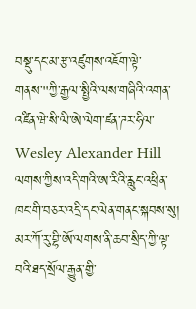བསྡུ་དང་མ་རྩ་འཛུགས་འཇོག་ལྟེ་གནས་"ཀྱི་རྒྱལ་སྤྱིའི་ལས་གཞིའི་འགན་འཛིན་ཝེ་སི་ལི་ཨེ་ལེག་ཛན་ཌར་ཧིལ་Wesley Alexander Hill ལགས་ཀྱིས་འདི་གའི་ཨ་རིའི་རླུང་འཕྲིན་ཁང་གི་བཅར་འདྲི་དང་ལེན་གནང་སྐབས་སུ། མར་ཀོ་རུ་བྷི་ཨོ་ལགས་ནི་ཆབ་སྲིད་ཀྱི་ལྟ་བའི་ཐད་སྲོལ་རྒྱུན་གྱི་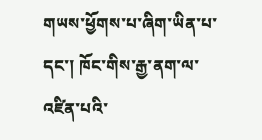གཡས་ཕྱོགས་པ་ཞིག་ཡིན་པ་དང་། ཁོང་གིས་རྒྱ་ནག་ལ་འཛིན་པའི་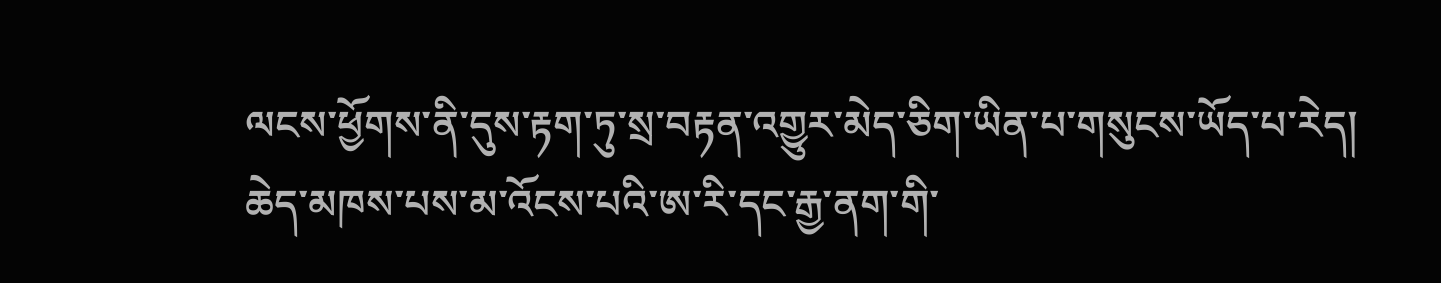ལངས་ཕྱོགས་ནི་དུས་རྟག་ཏུ་སྲ་བརྟན་འགྱུར་མེད་ཅིག་ཡིན་པ་གསུངས་ཡོད་པ་རེད།
ཆེད་མཁས་པས་མ་འོངས་པའི་ཨ་རི་དང་རྒྱ་ནག་གི་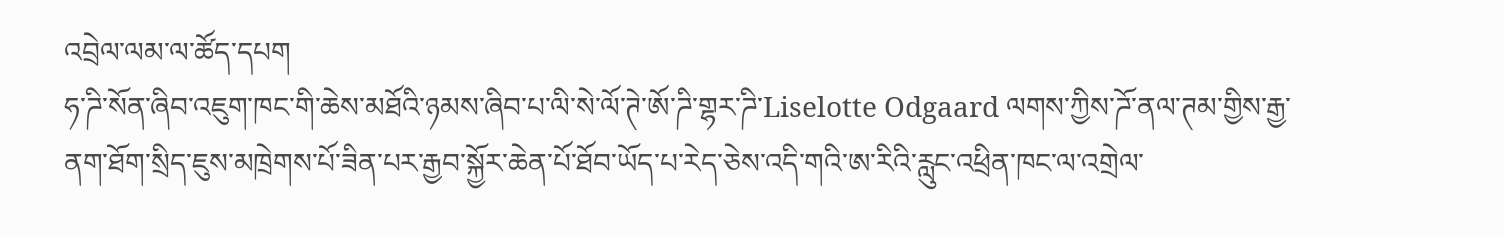འབྲེལ་ལམ་ལ་ཚོད་དཔག
ཧ་ཌི་སོན་ཞིབ་འཇུག་ཁང་གི་ཆེས་མཐོའི་ཉམས་ཞིབ་པ་ལི་སེ་ལོ་ཊེ་ཨོ་ཌི་གྷར་ཌི་Liselotte Odgaard ལགས་ཀྱིས་ཌོ་ནལ་ཊམ་གྱིས་རྒྱ་ནག་ཐོག་སྲིད་ཇུས་མཁྲེགས་པོ་ཟིན་པར་རྒྱབ་སྐྱོར་ཆེན་པོ་ཐོབ་ཡོད་པ་རེད་ཅེས་འདི་གའི་ཨ་རིའི་རླུང་འཕྲིན་ཁང་ལ་འགྲེལ་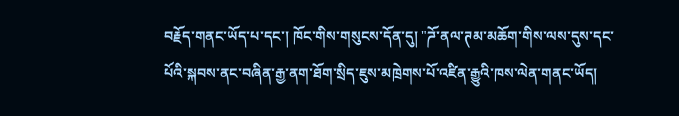བརྗོད་གནང་ཡོད་པ་དང་། ཁོང་གིས་གསུངས་དོན་དུ། "ཌོ་ནལ་ཊམ་མཆོག་གིས་ལས་དུས་དང་པོའི་སྐབས་ནང་བཞིན་རྒྱ་ནག་ཐོག་སྲིད་ཇུས་མཁྲེགས་པོ་འཛིན་རྒྱུའི་ཁས་ལེན་གནང་ཡོད།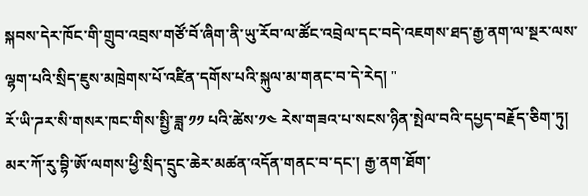སྐབས་དེར་ཁོང་གི་གྲུབ་འབྲས་གཙོ་བོ་ཞིག་ནི་ཡུ་རོབ་ལ་ཚོང་འབྲེལ་དང་བདེ་འཇགས་ཐད་རྒྱ་ནག་ལ་སྔར་ལས་ལྷག་པའི་སྲིད་ཇུས་མཁྲེགས་པོ་འཛིན་དགོས་པའི་སྐུལ་མ་གནང་བ་དེ་རེད། "
རོ་ཡི་ཌར་སི་གསར་ཁང་གིས་སྤྱི་ཟླ་༡༡ པའི་ཚེས་༡༤ རེས་གཟའ་པ་སངས་ཉིན་སྤེལ་བའི་དཔྱད་བརྗོད་ཅིག་ཏུ། མར་ཀོ་རུ་བྷི་ཨོ་ལགས་ཕྱི་སྲིད་དྲུང་ཆེར་མཚན་འདོན་གནང་བ་དང་། རྒྱ་ནག་ཐོག་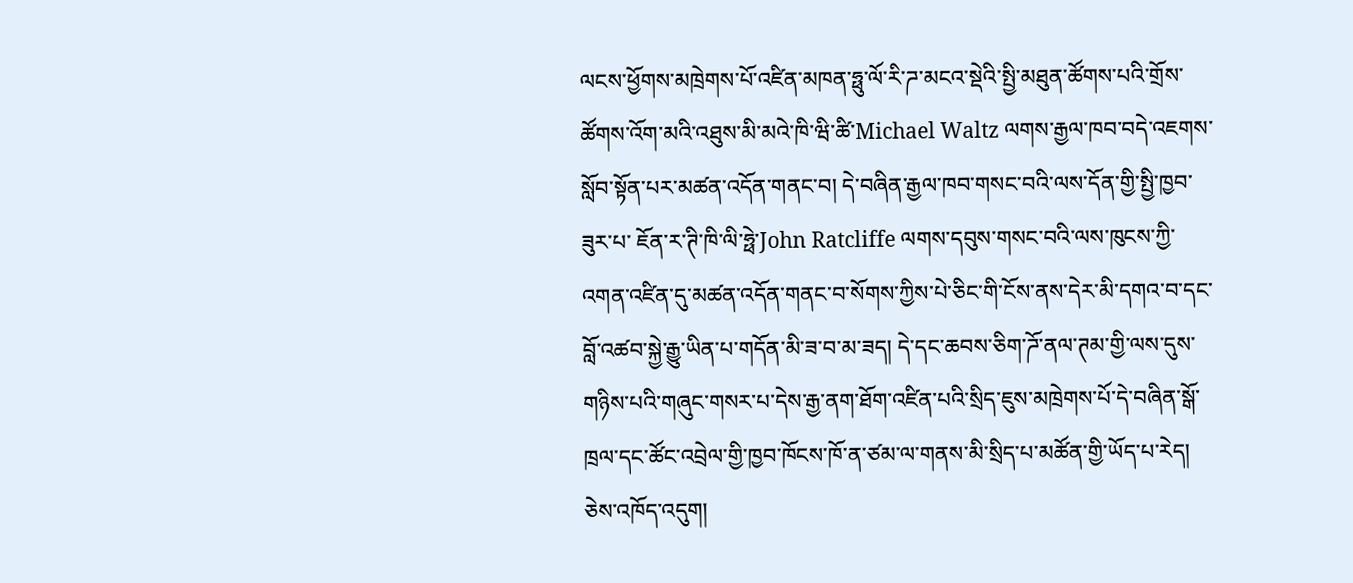ལངས་ཕྱོགས་མཁྲེགས་པོ་འཛིན་མཁན་ཧྥུ་ལོ་རི་ཌ་མངའ་སྡེའི་སྤྱི་མཐུན་ཚོགས་པའི་གྲོས་ཚོགས་འོག་མའི་འཐུས་མི་མའེ་ཁི་ཝི་ཚི་Michael Waltz ལགས་རྒྱལ་ཁབ་བདེ་འཇགས་སློབ་སྟོན་པར་མཚན་འདོན་གནང་བ། དེ་བཞིན་རྒྱལ་ཁབ་གསང་བའི་ལས་དོན་གྱི་སྤྱི་ཁྱབ་ཟུར་པ་ ཇོན་ར་ཊི་ཁི་ལི་ཧྥེ་John Ratcliffe ལགས་དབུས་གསང་བའི་ལས་ཁུངས་ཀྱི་འགན་འཛིན་དུ་མཚན་འདོན་གནང་བ་སོགས་ཀྱིས་པེ་ཅིང་གི་ངོས་ནས་དེར་མི་དགའ་བ་དང་བློ་འཚབ་སྐྱེ་རྒྱུ་ཡིན་པ་གདོན་མི་ཟ་བ་མ་ཟད། དེ་དང་ཆབས་ཅིག་ཌོ་ནལ་ཊམ་གྱི་ལས་དུས་གཉིས་པའི་གཞུང་གསར་པ་དེས་རྒྱ་ནག་ཐོག་འཛིན་པའི་སྲིད་ཇུས་མཁྲེགས་པོ་དེ་བཞིན་སྒོ་ཁྲལ་དང་ཚོང་འབྲེལ་གྱི་ཁྱབ་ཁོངས་ཁོ་ན་ཙམ་ལ་གནས་མི་སྲིད་པ་མཚོན་གྱི་ཡོད་པ་རེད། ཅེས་འཁོད་འདུག།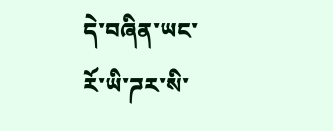དེ་བཞིན་ཡང་རོ་ཡི་ཌར་སི་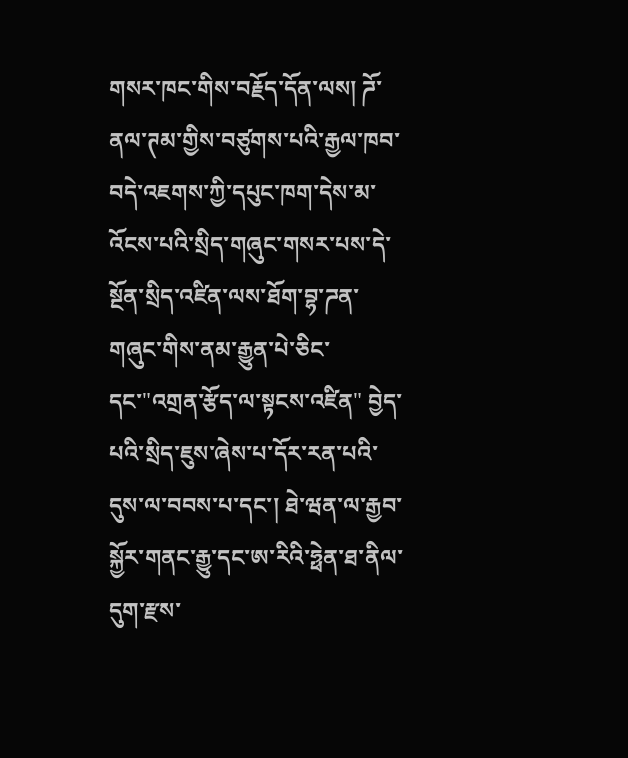གསར་ཁང་གིས་བརྗོད་དོན་ལས། ཌོ་ནལ་ཊམ་གྱིས་བཙུགས་པའི་རྒྱལ་ཁབ་བདེ་འཇགས་ཀྱི་དཔུང་ཁག་དེས་མ་འོངས་པའི་སྲིད་གཞུང་གསར་པས་དེ་སྔོན་སྲིད་འཛིན་ལས་ཐོག་བྷ་ཌན་གཞུང་གིས་ནམ་རྒྱུན་པེ་ཅིང་དང་"འགྲན་རྩོད་ལ་སྟངས་འཛིན" བྱེད་པའི་སྲིད་ཇུས་ཞེས་པ་དོར་རན་པའི་དུས་ལ་བབས་པ་དང་། ཐེ་ཝན་ལ་རྒྱབ་སྐྱོར་གནང་རྒྱུ་དང་ཨ་རིའི་ཧྥེན་ཐ་ནིལ་དུག་རྫས་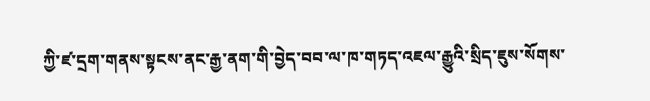ཀྱི་ཛ་དྲག་གནས་སྟངས་ནང་རྒྱ་ནག་གི་བྱེད་བབ་ལ་ཁ་གཏད་འཇལ་རྒྱུའི་སྲིད་ཇུས་སོགས་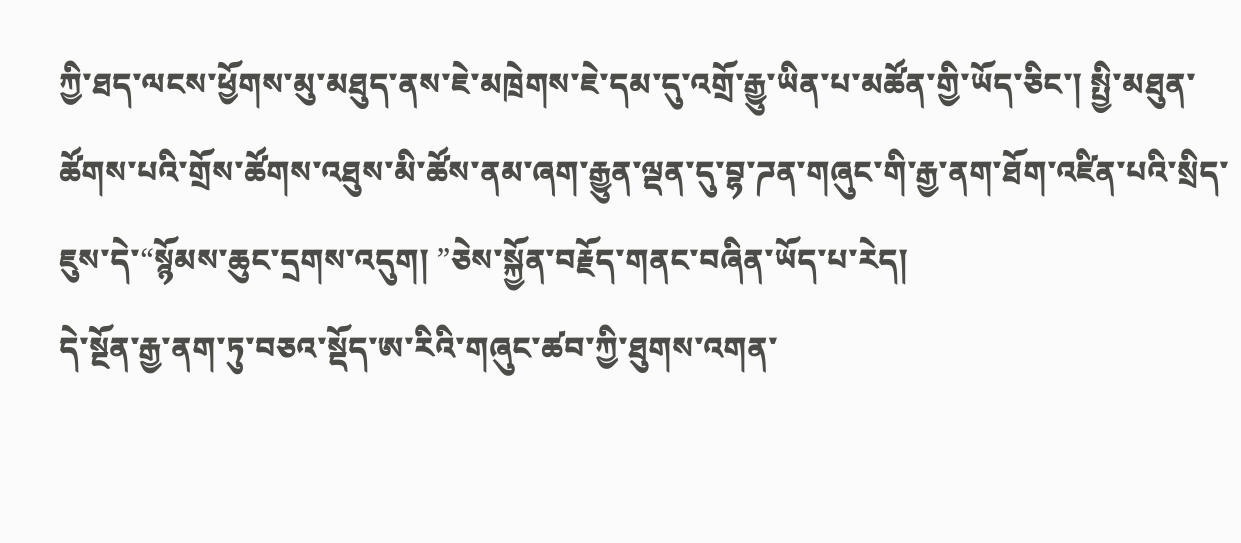ཀྱི་ཐད་ལངས་ཕྱོགས་མུ་མཐུད་ནས་ཇེ་མཁྲེགས་ཇེ་དམ་དུ་འགྲོ་རྒྱུ་ཡིན་པ་མཚོན་གྱི་ཡོད་ཅིང་། སྤྱི་མཐུན་ཚོགས་པའི་གྲོས་ཚོགས་འཐུས་མི་ཚོས་ནམ་ཞག་རྒྱུན་ལྡན་དུ་བྷ་ཌན་གཞུང་གི་རྒྱ་ནག་ཐོག་འཛིན་པའི་སྲིད་ཇུས་དེ་“སྙོམས་ཆུང་དྲགས་འདུག། ”ཅེས་སྐྱོན་བརྗོད་གནང་བཞིན་ཡོད་པ་རེད།
དེ་སྔོན་རྒྱ་ནག་ཏུ་བཅའ་སྡོད་ཨ་རིའི་གཞུང་ཚབ་ཀྱི་ཐུགས་འགན་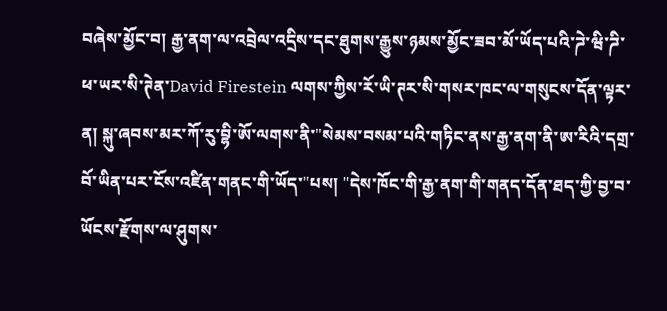བཞེས་མྱོང་བ། རྒྱ་ནག་ལ་འབྲེལ་འདྲིས་དང་ཐུགས་རྒྱུས་ཉམས་མྱོང་ཟབ་མོ་ཡོད་པའི་ཌེ་ཝི་ཌི་ཕ་ཡར་སི་ཊེན་David Firestein ལགས་ཀྱིས་རོ་ཡི་ཊར་སི་གསར་ཁང་ལ་གསུངས་དོན་ལྟར་ན། སྐུ་ཞབས་མར་ཀོ་རུ་བྷི་ཨོ་ལགས་ནི་"སེམས་བསམ་པའི་གཏིང་ནས་རྒྱ་ནག་ནི་ཨ་རིའི་དགྲ་བོ་ཡིན་པར་ངོས་འཛིན་གནང་གི་ཡོད་"པས། "དེས་ཁོང་གི་རྒྱ་ནག་གི་གནད་དོན་ཐད་ཀྱི་བྱ་བ་ཡོངས་རྫོགས་ལ་ཤུགས་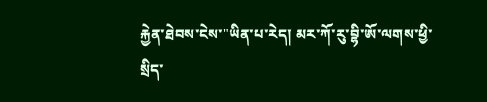རྐྱེན་ཐེབས་ངེས་"ཡིན་པ་རེད། མར་ཀོ་རུ་བྷི་ཨོ་ལགས་ཕྱི་སྲིད་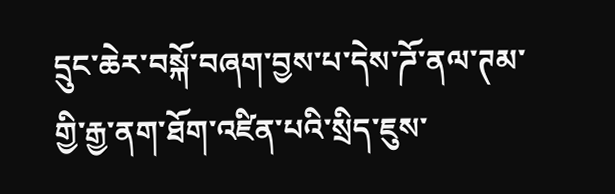དྲུང་ཆེར་བསྐོ་བཞག་བྱས་པ་དེས་ཌོ་ནལ་ཊམ་གྱི་རྒྱ་ནག་ཐོག་འཛིན་པའི་སྲིད་ཇུས་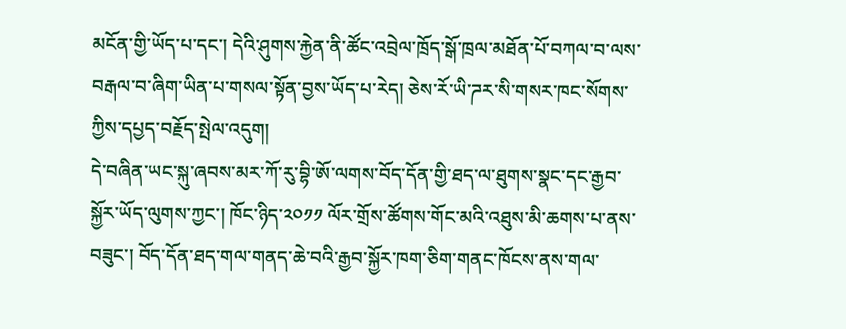མངོན་གྱི་ཡོད་པ་དང་། དེའི་ཤུགས་རྐྱེན་ནི་ཚོང་འབྲེལ་ཁྲོད་སྒོ་ཁྲལ་མཐོན་པོ་བཀལ་བ་ལས་བརྒལ་བ་ཞིག་ཡིན་པ་གསལ་སྟོན་བྱས་ཡོད་པ་རེད། ཅེས་རོ་ཡི་ཌར་སི་གསར་ཁང་སོགས་ཀྱིས་དཔྱད་བརྗོད་སྤེལ་འདུག།
དེ་བཞིན་ཡང་སྐུ་ཞབས་མར་ཀོ་རུ་བྷི་ཨོ་ལགས་བོད་དོན་གྱི་ཐད་ལ་ཐུགས་སྣང་དང་རྒྱབ་སྐྱོར་ཡོད་ལུགས་ཀྱང་། ཁོང་ཉིད་༢༠༡༡ ལོར་གྲོས་ཚོགས་གོང་མའི་འཐུས་མི་ཆགས་པ་ནས་བཟུང་། བོད་དོན་ཐད་གལ་གནད་ཆེ་བའི་རྒྱབ་སྐྱོར་ཁག་ཅིག་གནང་ཁོངས་ནས་གལ་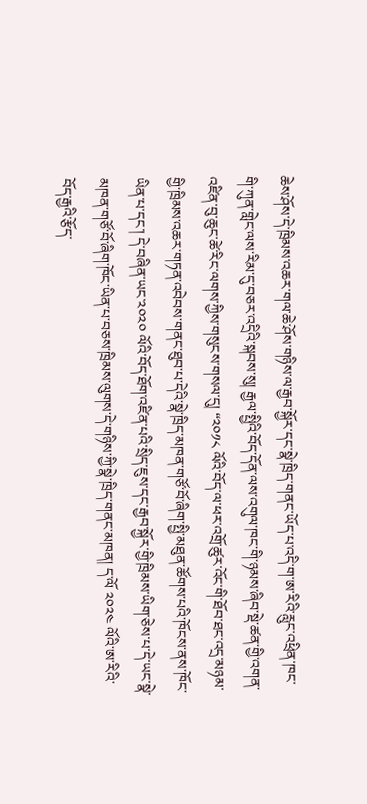ཆེས་ཤོས་དེ་ཁྲིམས་འཆར་གལ་ཆེ་ཤོས་གཉིས་ལ་རྒྱབ་སྐྱོར་དང་སྣེ་ཁྲིད་གནང་ཡོད་པ་འདི་ག་ཨ་རིའི་རླུང་འཕྲིན་ཁང་གི་ཀུན་གླེང་ལས་རིམ་དུ་བཅར་འདྲིའི་སྐབས་སུ། རྒྱལ་སྤྱིའི་བོད་དོན་ལས་འགུལ་ཁང་གི་ཉམས་ཞིབ་སྡེ་ཚན་གྱི་འགན་འཛིན་བུ་ཆུང་ཚེ་རིང་ལགས་ཀྱིས་གསུངས་གསལ་དུ། “༢༠༡༨ ལོའི་བོད་ལ་ཕར་འགྲོ་ཚུར་འོང་གི་ཐོབ་ཐང་འདྲ་མཉམ་གྱི་ཁྲིམས་འཆར་གཏན་འབེབས་གནང་ཐུབ་པ་དེའི་སྣེ་ཁྲིད་མཁན་གཙོ་བོ་ཞིག་སྤྱི་མཐུན་ཚོགས་པའི་ཁོངས་ནས་ཁོང་ཡིན་པ་དང་། དེ་བཞིན་ཡང་༢༠༢༠ ལོའི་བོད་ཐོག་འཛིན་པའི་སྲིད་ཇུས་དང་རྒྱབ་སྐྱོར་གྱི་ཁྲིམས་ཡིག་ཅེས་པ་དེ་ཡང་སྣེ་མཁན་གཙོ་བོ་ཞིག་ཁོང་ཡིན་པ་བཅས་ཁྲིམས་ལུགས་དེ་གཉིས་ཀྱི་སྣེ་ཁྲིད་གནང་མཁན། ད་ལོ ༢༠༢༤ ལོའི་ཨ་རིའི་བོད་རྒྱའི་རྩོད་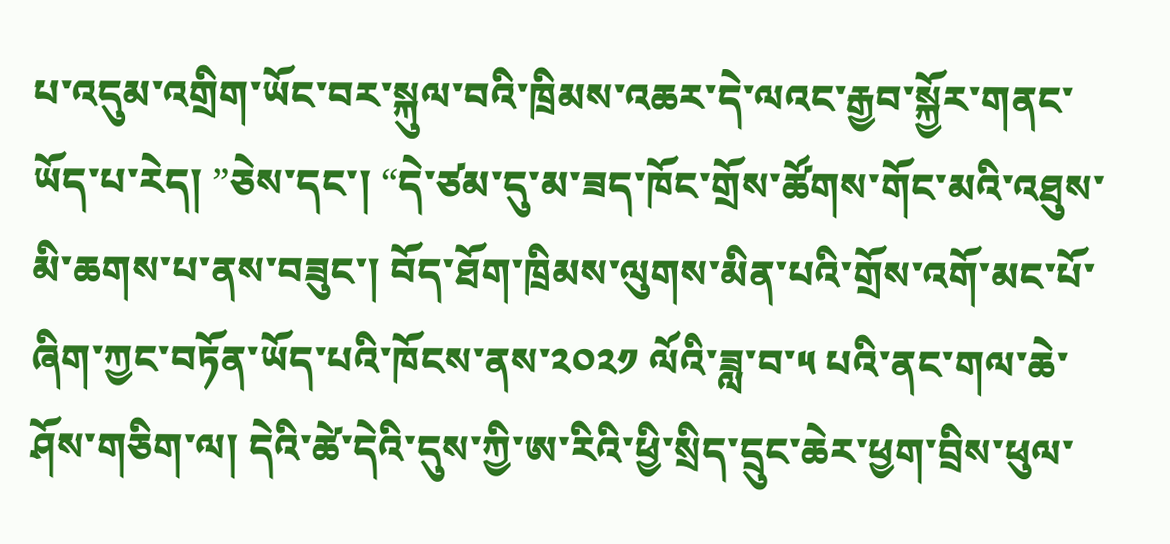པ་འདུམ་འགྲིག་ཡོང་བར་སྐུལ་བའི་ཁྲིམས་འཆར་དེ་ལའང་རྒྱབ་སྐྱོར་གནང་ཡོད་པ་རེད། ”ཅེས་དང་། “དེ་ཙམ་དུ་མ་ཟད་ཁོང་གྲོས་ཚོགས་གོང་མའི་འཐུས་མི་ཆགས་པ་ནས་བཟུང་། བོད་ཐོག་ཁྲིམས་ལུགས་མིན་པའི་གྲོས་འགོ་མང་པོ་ཞིག་ཀྱང་བཏོན་ཡོད་པའི་ཁོངས་ནས་༢༠༢༡ ལོའི་ཟླ་བ་༥ པའི་ནང་གལ་ཆེ་ཤོས་གཅིག་ལ། དེའི་ཚེ་དེའི་དུས་ཀྱི་ཨ་རིའི་ཕྱི་སྲིད་དྲུང་ཆེར་ཕྱག་བྲིས་ཕུལ་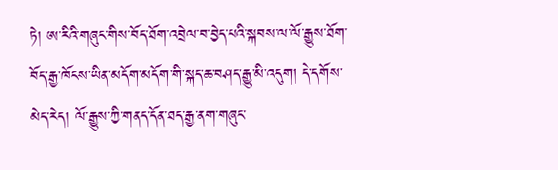ཏེ། ཨ་རིའི་གཞུང་གིས་བོད་ཐོག་འབྲེལ་བ་བྱེད་པའི་སྐབས་ལ་ལོ་རྒྱུས་ཐོག་བོད་རྒྱ་ཁོངས་ཡིན་མདོག་མདོག་གི་སྐད་ཆ་བཤད་རྒྱུ་མི་འདུག། དེ་དགོས་མེད་རེད། ལོ་རྒྱུས་ཀྱི་གནད་དོན་ཐད་རྒྱ་ནག་གཞུང་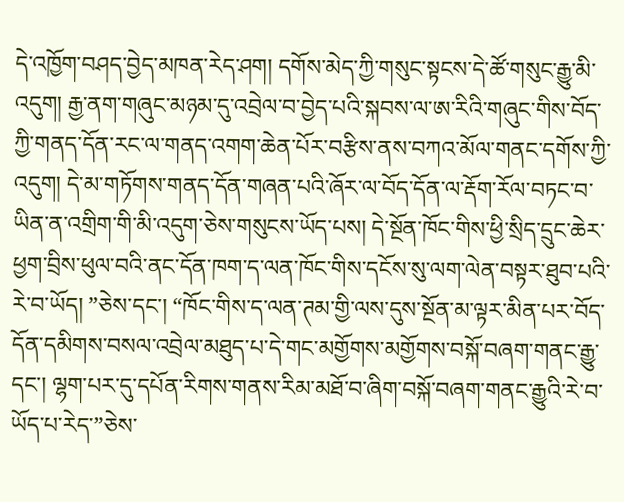དེ་འཁྱོག་བཤད་བྱེད་མཁན་རེད་ཤག། དགོས་མེད་ཀྱི་གསུང་སྟངས་དེ་ཚོ་གསུང་རྒྱུ་མི་འདུག། རྒྱ་ནག་གཞུང་མཉམ་དུ་འབྲེལ་བ་བྱེད་པའི་སྐབས་ལ་ཨ་རིའི་གཞུང་གིས་བོད་ཀྱི་གནད་དོན་རང་ལ་གནད་འགག་ཆེན་པོར་བརྩིས་ནས་བཀའ་མོལ་གནང་དགོས་ཀྱི་འདུག། དེ་མ་གཏོགས་གནད་དོན་གཞན་པའི་ཞོར་ལ་བོད་དོན་ལ་རྡོག་རོལ་བཏང་བ་ཡིན་ན་འགྲིག་གི་མི་འདུག་ཅེས་གསུངས་ཡོད་པས། དེ་སྔོན་ཁོང་གིས་ཕྱི་སྲིད་དྲུང་ཆེར་ཕྱག་བྲིས་ཕུལ་བའི་ནང་དོན་ཁག་ད་ལན་ཁོང་གིས་དངོས་སུ་ལག་ལེན་བསྟར་ཐུབ་པའི་རེ་བ་ཡོད། ”ཅེས་དང་། “ཁོང་གིས་ད་ལན་ཊམ་གྱི་ལས་དུས་སྔོན་མ་ལྟར་མིན་པར་བོད་དོན་དམིགས་བསལ་འབྲེལ་མཐུད་པ་དེ་གང་མགྱོགས་མགྱོགས་བསྐོ་བཞག་གནང་རྒྱུ་དང་། ལྷག་པར་དུ་དཔོན་རིགས་གནས་རིམ་མཐོ་བ་ཞིག་བསྐོ་བཞག་གནང་རྒྱུའི་རེ་བ་ཡོད་པ་རེད་”ཅེས་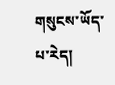གསུངས་ཡོད་པ་རེད།